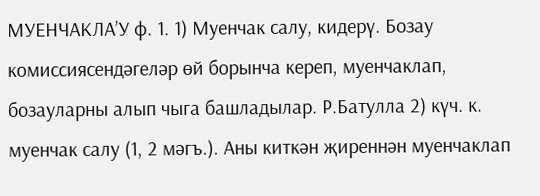МУЕНЧАКЛА’У ф. 1. 1) Муенчак салу, кидерү. Бозау комиссиясендәгеләр өй борынча кереп, муенчаклап, бозауларны алып чыга башладылар. Р.Батулла 2) күч. к. муенчак салу (1, 2 мәгъ.). Аны киткән җиреннән муенчаклап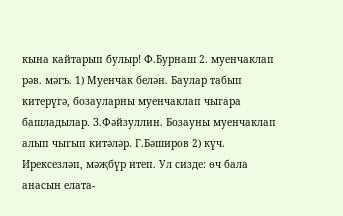кына кайтарып булыр! Ф.Бурнаш 2. муенчаклап рәв. мәгъ. 1) Муенчак белән. Баулар табып китерүгә, бозауларны муенчаклап чыгара башладылар. З.Фәйзуллин. Бозауны муенчаклап алып чыгып китәләр. Г.Бәширов 2) күч. Ирексезләп, мәҗбүр итеп. Ул сизде: өч бала анасын елата-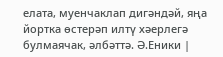елата, муенчаклап дигәндәй, яңа йортка өстерәп илтү хәерлегә булмаячак, әлбәттә. Ә.Еники |